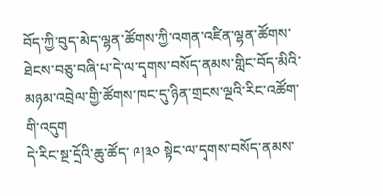བོད་ཀྱི་བུད་མེད་ལྷན་ཚོགས་ཀྱི་འགན་འཛིན་ལྷན་ཚོགས་ཐེངས་བཅུ་བཞི་པ་དེ་ལ་དྭགས་བསོད་ནམས་གླིང་བོད་མིའི་མཉམ་འབྲེལ་གྱི་ཚོགས་ཁང་དུ་ཉིན་གྲངས་ལྔའི་རིང་འཚོག་གི་འདུག
དེ་རིང་སྔ་དྲོའི་ཆུ་ཚོད་ ༩།༣༠ སྟེང་ལ་དྭགས་བསོད་ནམས་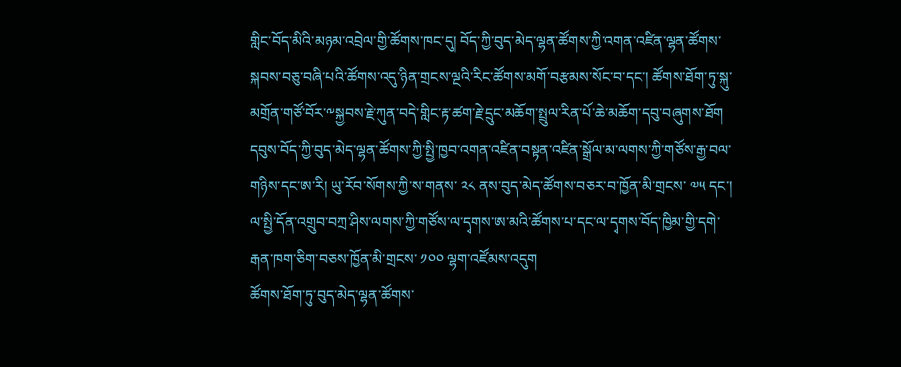གླིང་བོད་མིའི་མཉམ་འབྲེལ་གྱི་ཚོགས་ཁང་དུ། བོད་ཀྱི་བུད་མེད་ལྷན་ཚོགས་ཀྱི་འགན་འཛིན་ལྷན་ཚོགས་སྐབས་བཅུ་བཞི་པའི་ཚོགས་འདུ་ཉིན་གྲངས་ལྔའི་རིང་ཚོགས་མགོ་བརྩམས་སོང་བ་དང་། ཚོགས་ཐོག་ཏུ་སྐུ་མགྲོན་གཙོ་བོར་༸སྐྱབས་རྗེ་ཀུན་བདེ་གླིང་རྟ་ཚག་རྗེ་དྲུང་མཆོག་སྤྲུལ་རིན་པོ་ཆེ་མཆོག་དབུ་བཞུགས་ཐོག དབུས་བོད་ཀྱི་བུད་མེད་ལྷན་ཚོགས་ཀྱི་སྤྱི་ཁྱབ་འགན་འཛིན་བསྟན་འཛིན་སྒྲོལ་མ་ལགས་ཀྱི་གཙོས་རྒྱ་བལ་གཉིས་དང་ཨ་རི། ཡུ་རོབ་སོགས་ཀྱི་ས་གནས་ ༢༨ ནས་བུད་མེད་ཚོགས་བཅར་བ་ཁྱོན་མི་གྲངས་ ༧༥ དང་། ལ་སྤྱི་དོན་འགྲུབ་བཀྲ་ཤིས་ལགས་ཀྱི་གཙོས་ལ་དྭགས་ཨ་མའི་ཚོགས་པ་དང་ལ་དྭགས་བོད་ཁྱིམ་གྱི་དགེ་རྒན་ཁག་ཅིག་བཅས་ཁྱོན་མི་གྲངས་ ༡༠༠ ལྷག་འཛོམས་འདུག
ཚོགས་ཐོག་ཏུ་བུད་མེད་ལྷན་ཚོགས་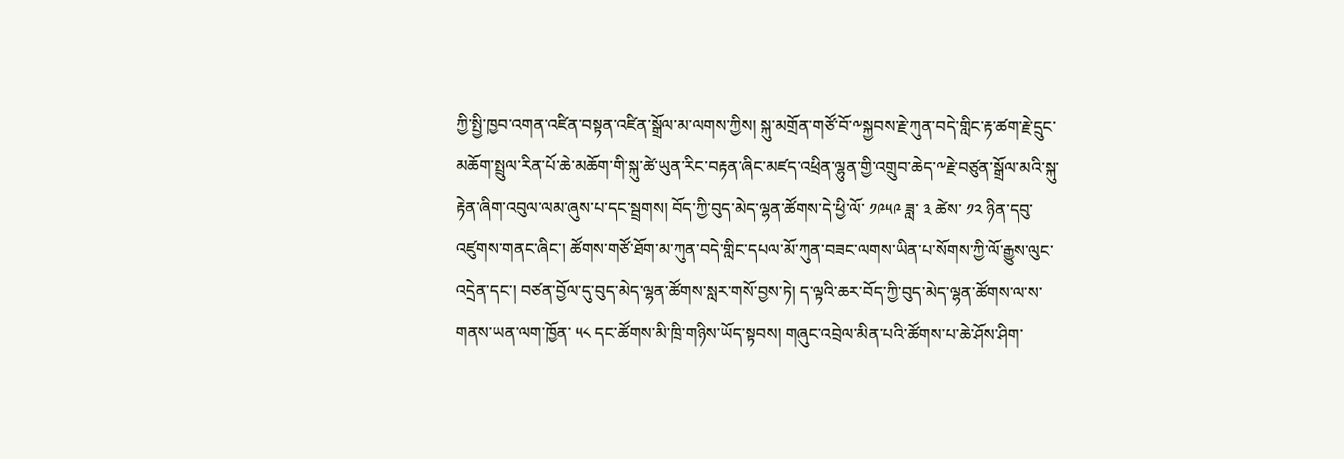ཀྱི་སྤྱི་ཁྱབ་འགན་འཛིན་བསྟན་འཛིན་སྒྲོལ་མ་ལགས་ཀྱིས། སྐུ་མགྲོན་གཙོ་བོ་༸སྐྱབས་རྗེ་ཀུན་བདེ་གླིང་རྟ་ཚག་རྗེ་དྲུང་མཆོག་སྤྲུལ་རིན་པོ་ཆེ་མཆོག་གི་སྐུ་ཚེ་ཡུན་རིང་བརྟན་ཞིང་མཛད་འཕྲིན་ལྷུན་གྱི་འགྲུབ་ཆེད་༸རྗེ་བཙུན་སྒྲོལ་མའི་སྐུ་རྟེན་ཞིག་འབུལ་ལམ་ཞུས་པ་དང་སྦྲགས། བོད་ཀྱི་བུད་མེད་ལྷན་ཚོགས་དེ་ཕྱི་ལོ་ ༡༩༥༩ ཟླ་ ༣ ཚེས་ ༡༢ ཉིན་དབུ་འཛུགས་གནང་ཞིང་། ཚོགས་གཙོ་ཐོག་མ་ཀུན་བདེ་གླིང་དཔལ་མོ་ཀུན་བཟང་ལགས་ཡིན་པ་སོགས་ཀྱི་ལོ་རྒྱུས་ལུང་འདྲེན་དང་། བཙན་བྱོལ་དུ་བུད་མེད་ལྷན་ཚོགས་སླར་གསོ་བྱས་ཏེ། ད་ལྟའི་ཆར་བོད་ཀྱི་བུད་མེད་ལྷན་ཚོགས་ལ་ས་གནས་ཡན་ལག་ཁྱོན་ ༥༨ དང་ཚོགས་མི་ཁྲི་གཉིས་ཡོད་སྟབས། གཞུང་འབྲེལ་མིན་པའི་ཚོགས་པ་ཆེ་ཤོས་ཤིག་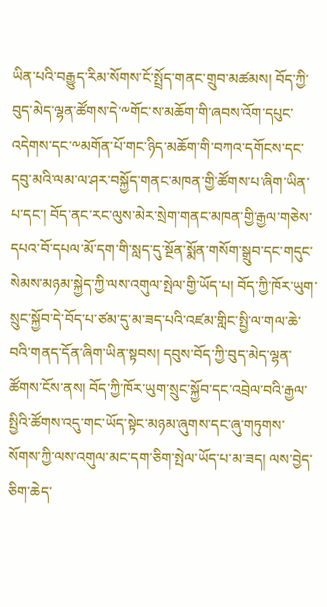ཡིན་པའི་བརྒྱུད་རིམ་སོགས་ངོ་སྤྲོད་གནང་གྲུབ་མཚམས། བོད་ཀྱི་བུད་མེད་ལྷན་ཚོགས་དེ་༸གོང་ས་མཆོག་གི་ཞབས་འོག་དཔུང་འདེགས་དང་༸མགོན་པོ་གང་ཉིད་མཆོག་གི་བཀའ་དགོངས་དང་དབུ་མའི་ལམ་ལ་ཤར་བསྐྱོད་གནང་མཁན་གྱི་ཚོགས་པ་ཞིག་ཡིན་པ་དང་། བོད་ནང་རང་ལུས་མེར་སྲེག་གནང་མཁན་གྱི་རྒྱལ་གཅེས་དཔའ་བོ་དཔལ་མོ་དག་གི་སླད་དུ་སྔོན་སྨོན་གསོག་སྒྲུབ་དང་གདུང་སེམས་མཉམ་སྐྱེད་ཀྱི་ལས་འགུལ་སྤེལ་གྱི་ཡོད་པ། བོད་ཀྱི་ཁོར་ཡུག་སྲུང་སྐྱོབ་དེ་བོད་པ་ཙམ་དུ་མ་ཟད་པའི་འཛམ་གླིང་སྤྱི་ལ་གལ་ཆེ་བའི་གནད་དོན་ཞིག་ཡིན་སྟབས། དབུས་བོད་ཀྱི་བུད་མེད་ལྷན་ཚོགས་ངོས་ནས། བོད་ཀྱི་ཁོར་ཡུག་སྲུང་སྐྱོབ་དང་འབྲེལ་བའི་རྒྱལ་སྤྱིའི་ཚོགས་འདུ་གང་ཡོད་སྟེང་མཉམ་ཞུགས་དང་ཞུ་གཏུགས་སོགས་ཀྱི་ལས་འགུལ་མང་དག་ཅིག་སྤེལ་ཡོད་པ་མ་ཟད། ལས་བྱེད་ཅིག་ཆེད་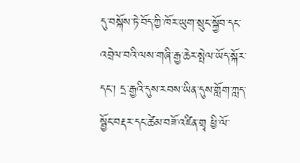དུ་བསྐོས་ཏེ་བོད་ཀྱི་ཁོར་ཡུག་སྲུང་སྐྱོབ་དང་འབྲེལ་བའི་ལས་གཞི་རྒྱ་ཆེར་སྤེལ་ཡོད་སྐོར་དང་། དྲ་རྒྱའི་དུས་རབས་ཡིན་དུས་གློག་ཀླད་སྦྱོང་བརྡར་དང་ཚེམ་བཟོ་འཛིན་གྲྭ ཕྱི་ལོ་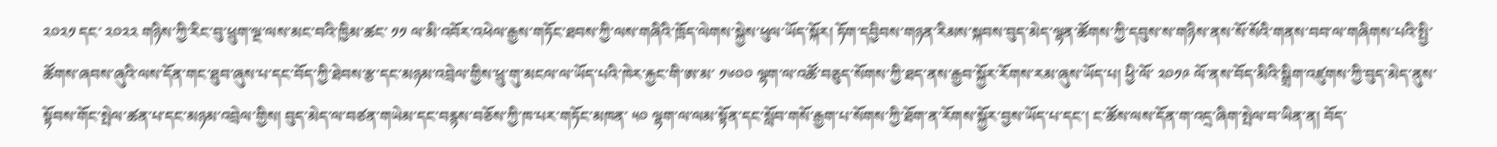༢༠༢༡ དང་ ༢༠༢༢ གཉིས་ཀྱི་རིང་བུ་ཕྲུག་ལྔ་ལས་མང་བའི་ཁྱིམ་ཚང་ ༡༡ ལ་མི་འབོར་འཕེལ་རྒྱས་གཏོང་ཐབས་ཀྱི་ལས་གཞིའི་ཁྲོད་ལེགས་སྐྱེས་ཕུལ་ཡོད་སྐོར། ཏོག་དབྱིབས་གཉན་རིམས་སྐབས་བུད་མེད་ལྷན་ཚོགས་ཀྱི་དབུས་ས་གཉིས་ནས་སོ་སོའི་གནས་བབ་ལ་གཞིགས་པའི་སྤྱི་ཚོགས་ཞབས་ཞུའི་ལས་དོན་གང་ཐུབ་ཞུས་པ་དང་བོད་ཀྱི་ཐེབས་རྩ་དང་མཉམ་འབྲེལ་གྱིས་ཕྲུ་གུ་མངལ་ལ་ཡོད་པའི་ཁེར་རྐྱང་གི་ཨ་མ་ ༡༦༠༠ ལྷག་ལ་འཚོ་བཅུད་སོགས་ཀྱི་ཐད་ནས་རྒྱབ་སྐྱོར་རོགས་རམ་ཞུས་ཡོད་པ། ཕྱི་ལོ་ ༢༠༡༩ ལོ་ནས་བོད་མིའི་སྒྲིག་འཛུགས་ཀྱི་བུད་མེད་ནུས་སྟོབས་གོང་སྤེལ་ཚན་པ་དང་མཉམ་འབྲེལ་གྱིས། བུད་མེད་ལ་བཙན་གཡེམ་དང་བརྙས་བཅོས་ཀྱི་ཁ་པར་གཏོང་མཁན་ ༥༠ ལྷག་ལ་ལམ་སྟོན་དང་སློབ་གསོ་རྒྱག་པ་སོགས་ཀྱི་ཐོག་ན་རོགས་སྐྱོར་བྱས་ཡོད་པ་དང་། ང་ཚོས་ལས་དོན་ག་འདྲ་ཞིག་སྤེལ་བ་ཡིན་ན། བོད་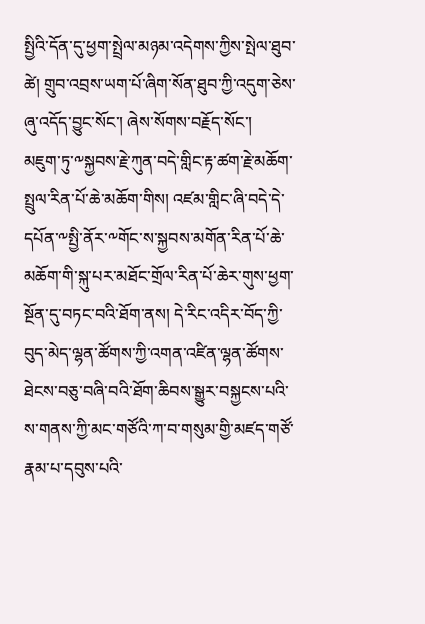སྤྱིའི་དོན་དུ་ཕྱག་སྤྲེལ་མཉམ་འདེགས་ཀྱིས་སྤེལ་ཐུབ་ཚེ། གྲུབ་འབྲས་ཡག་པོ་ཞིག་སོན་ཐུབ་ཀྱི་འདུག་ཅེས་ཞུ་འདོད་བྱུང་སོང་། ཞེས་སོགས་བརྗོད་སོང་།
མཇུག་ཏུ་༸སྐྱབས་རྗེ་ཀུན་བདེ་གླིང་རྟ་ཚག་རྗེ་མཆོག་སྤྲུལ་རིན་པོ་ཆེ་མཆོག་གིས། འཛམ་གླིང་ཞི་བདེ་དེ་དཔོན་༸སྤྱི་ནོར་༸གོང་ས་སྐྱབས་མགོན་རིན་པོ་ཆེ་མཆོག་གི་སྐུ་པར་མཐོང་གྲོལ་རིན་པོ་ཆེར་གུས་ཕྱག་སྔོན་དུ་བཏང་བའི་ཐོག་ནས། དེ་རིང་འདིར་བོད་ཀྱི་བུད་མེད་ལྷན་ཚོགས་ཀྱི་འགན་འཛིན་ལྷན་ཚོགས་ཐེངས་བཅུ་བཞི་བའི་ཐོག་ཆིབས་སྒྱུར་བསྐྱངས་པའི་ས་གནས་ཀྱི་མང་གཙོའི་ཀ་བ་གསུམ་གྱི་མཛད་གཙོ་རྣམ་པ་དབུས་པའི་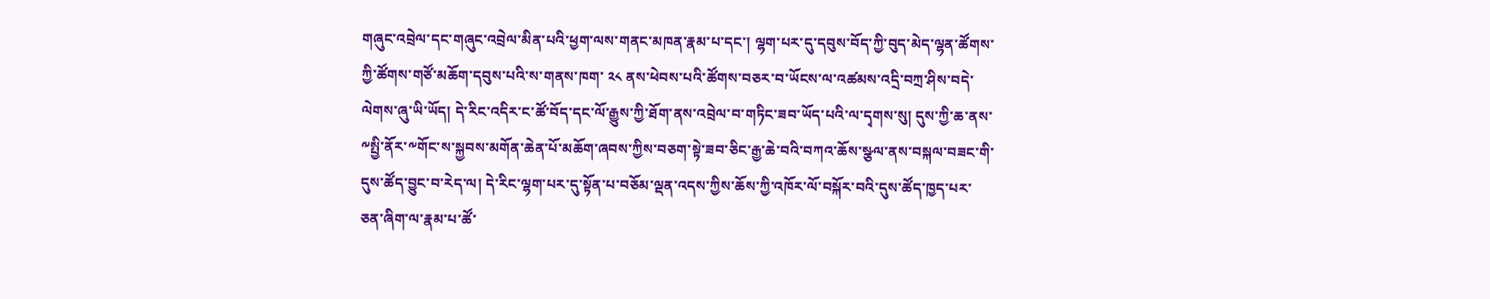གཞུང་འབྲེལ་དང་གཞུང་འབྲེལ་མིན་པའི་ཕྱག་ལས་གནང་མཁན་རྣམ་པ་དང་། ལྷག་པར་དུ་དབུས་བོད་ཀྱི་བུད་མེད་ལྷན་ཚོགས་ཀྱི་ཚོགས་གཙོ་མཆོག་དབུས་པའི་ས་གནས་ཁག་ ༢༨ ནས་ཕེབས་པའི་ཚོགས་བཅར་བ་ཡོངས་ལ་འཚམས་འདྲི་བཀྲ་ཤིས་བདེ་ལེགས་ཞུ་ཡི་ཡོད། དེ་རིང་འདིར་ང་ཚོ་བོད་དང་ལོ་རྒྱུས་ཀྱི་ཐོག་ནས་འབྲེལ་བ་གཏིང་ཟབ་ཡོད་པའི་ལ་དྭགས་སུ། དུས་ཀྱི་ཆ་ནས་༸སྤྱི་ནོར་༸གོང་ས་སྐྱབས་མགོན་ཆེན་པོ་མཆོག་ཞབས་ཀྱིས་བཅག་སྟེ་ཟབ་ཅིང་རྒྱ་ཆེ་བའི་བཀའ་ཆོས་སྩལ་ནས་བསྐལ་བཟང་གི་དུས་ཚོད་བྱུང་བ་རེད་ལ། དེ་རིང་ལྷག་པར་དུ་སྟོན་པ་བཅོམ་ལྡན་འདས་ཀྱིས་ཆོས་ཀྱི་འཁོར་ལོ་བསྐོར་བའི་དུས་ཚོད་ཁྱད་པར་ཅན་ཞིག་ལ་རྣམ་པ་ཚོ་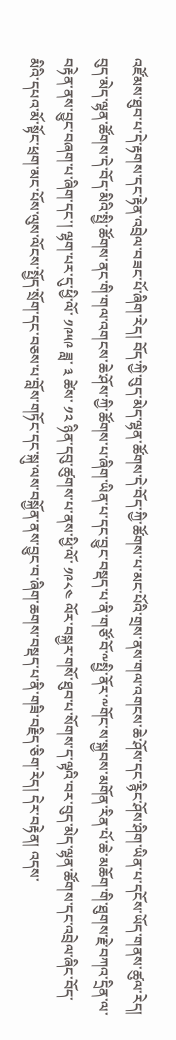འཛོམས་ཐུབ་པ་དེ་རྟགས་དང་རྟེན་འབྲེལ་བཟང་པོ་ཞིག་རེད། བོད་ཀྱི་བུད་མེད་ལྷན་ཚོགས་དེ་བོད་ཀྱི་ཚོགས་པ་མང་པོའི་གྲས་ནས་གལ་འགངས་ཆེ་ཤོས་དང་རྙིང་ཤོས་ཤིག་ཡིན་པ་དངོས་ཡོད་གནས་ཚུལ་རེད། བུད་མེད་ལྷན་ཚོགས་དེ་བོད་མིའི་སྤྱི་ཚོགས་ནང་གི་གལ་འགངས་ཆེ་ཤོས་ཀྱི་ཚོགས་པ་ཞིག་ཡིན་པ་དང་བྱུང་བསྡད་པ་ནི་གཙོ་བོ་༸སྤྱི་ནོར་༸གོང་ས་སྐྱབས་མགོན་རིན་པོ་ཆེ་མཆོག་གི་ཐུགས་རྗེ་བཀའ་དྲིན་ལ་བརྟེན་ནས་བྱུང་བཞག་པ་ཞིག་དང་། ལྷག་པར་དུ་ཕྱི་ལོ་ ༡༩༥༩ ཟླ་ ༣ ཚེས་ ༡༢ ཉིན་དབུ་ཚུགས་པ་ནས་ཕྱི་ལོ་ ༡༩༨༤ ལོར་བསྐྱར་གསོ་ཐུབ་པ་སོགས་ད་ལྟའི་བར་བུད་མེད་ལྷན་ཚོགས་དང་འབྲེལ་ཞིང་བོད་མིའི་དཔའ་མོ་སྟོང་ཕྲག་མང་པོས་ལུས་ལོངས་སྤྱོད་སྲོག་དང་བཅས་པ་བློས་གཏོང་དང་སྐུ་ལས་བསྐྱོན་ནས་བྱུང་བ་ཞིག་ཆགས་བསྡད་པ་ནི་གཟི་བརྗིད་ཅིག་རེད། དེར་བརྟེན། འདས་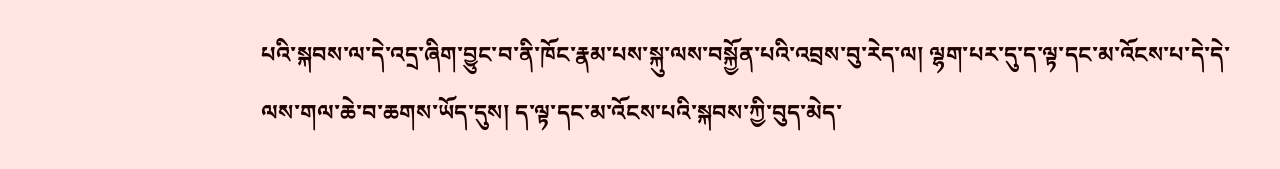པའི་སྐབས་ལ་དེ་འདྲ་ཞིག་བྱུང་བ་ནི་ཁོང་རྣམ་པས་སྐུ་ལས་བསྐྱོན་པའི་འབྲས་བུ་རེད་ལ། ལྷག་པར་དུ་ད་ལྟ་དང་མ་འོངས་པ་དེ་དེ་ལས་གལ་ཆེ་བ་ཆགས་ཡོད་དུས། ད་ལྟ་དང་མ་འོངས་པའི་སྐབས་ཀྱི་བུད་མེད་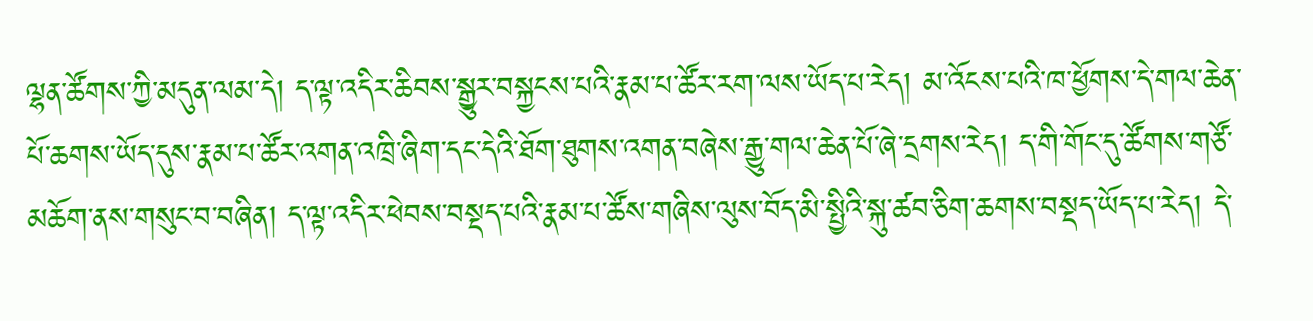ལྷན་ཚོགས་ཀྱི་མདུན་ལམ་དེ། ད་ལྟ་འདིར་ཆིབས་སྒྱུར་བསྐྱངས་པའི་རྣམ་པ་ཚོར་རག་ལས་ཡོད་པ་རེད། མ་འོངས་པའི་ཁ་ཕྱོགས་དེ་གལ་ཆེན་པོ་ཆགས་ཡོད་དུས་རྣམ་པ་ཚོར་འགན་འཁྲི་ཞིག་དང་དེའི་ཐོག་ཐུགས་འགན་བཞེས་རྒྱུ་གལ་ཆེན་པོ་ཞེ་དྲགས་རེད། ད་གི་གོང་དུ་ཚོགས་གཙོ་མཆོག་ནས་གསུང་བ་བཞིན། ད་ལྟ་འདིར་ཕེབས་བསྡད་པའི་རྣམ་པ་ཚོས་གཞིས་ལུས་བོད་མི་སྤྱིའི་སྐུ་ཚབ་ཅིག་ཆགས་བསྡད་ཡོད་པ་རེད། དེ་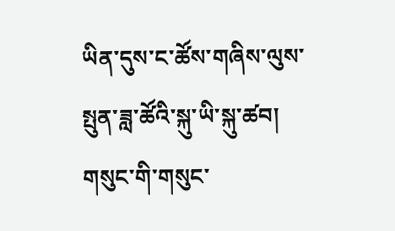ཡིན་དུས་ང་ཚོས་གཞིས་ལུས་སྤུན་ཟླ་ཚོའི་སྐུ་ཡི་སྐུ་ཚབ། གསུང་གི་གསུང་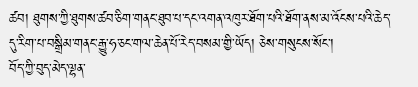ཚབ། ཐུགས་ཀྱི་ཐུགས་ཚབ་ཅིག་གནང་ཐུབ་པ་དང་འགན་འཁུར་ཐོག་པའི་ཐོག་ནས་མ་འོངས་པའི་ཆེད་དུ་རིག་པ་བསྒྲིམ་གནང་རྒྱུ་ཧ་ཅང་གལ་ཆེན་པོ་རེད་བསམ་གྱི་ཡོད། ཅེས་གསུངས་སོང་།
བོད་ཀྱི་བུད་མེད་ལྷན་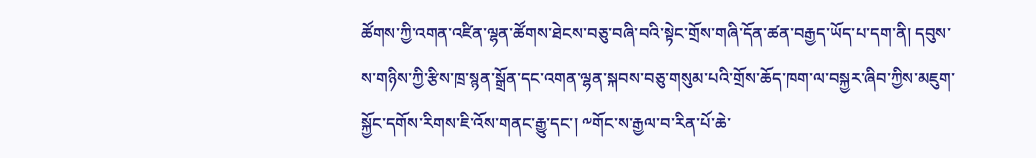ཚོགས་ཀྱི་འགན་འཛིན་ལྷན་ཚོགས་ཐེངས་བཅུ་བཞི་བའི་སྟེང་གྲོས་གཞི་དོན་ཚན་བརྒྱད་ཡོད་པ་དག་ནི། དབུས་ས་གཉིས་ཀྱི་རྩིས་ཁྲ་སྙན་སྒྲོན་དང་འགན་ལྷན་སྐབས་བཅུ་གསུམ་པའི་གྲོས་ཆོད་ཁག་ལ་བསྐྱར་ཞིབ་ཀྱིས་མཇུག་སྐྱོང་དགོས་རིགས་ཇི་འོས་གནང་རྒྱུ་དང་། ༸གོང་ས་རྒྱལ་བ་རིན་པོ་ཆེ་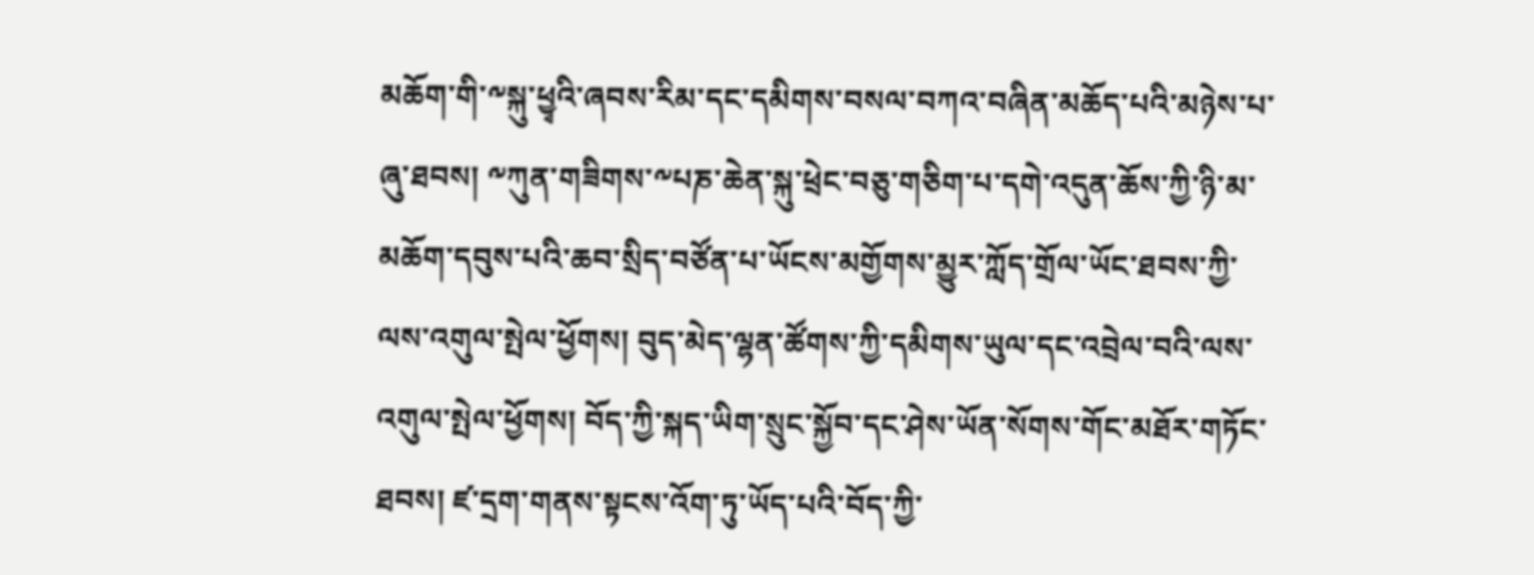མཆོག་གི་༸སྐུ་ཕྱྭའི་ཞབས་རིམ་དང་དམིགས་བསལ་བཀའ་བཞིན་མཆོད་པའི་མཉེས་པ་ཞུ་ཐབས། ༸ཀུན་གཟིགས་༸པཎ་ཆེན་སྐུ་ཕྲེང་བཅུ་གཅིག་པ་དགེ་འདུན་ཆོས་ཀྱི་ཉི་མ་མཆོག་དབུས་པའི་ཆབ་སྲིད་བཙོན་པ་ཡོངས་མགྱོགས་མྱུར་ཀློད་གྲོལ་ཡོང་ཐབས་ཀྱི་ལས་འགུལ་སྤེལ་ཕྱོགས། བུད་མེད་ལྷན་ཚོགས་ཀྱི་དམིགས་ཡུལ་དང་འབྲེལ་བའི་ལས་འགུལ་སྤེལ་ཕྱོགས། བོད་ཀྱི་སྐད་ཡིག་སྲུང་སྐྱོབ་དང་ཤེས་ཡོན་སོགས་གོང་མཐོར་གཏོང་ཐབས། ཛ་དྲག་གནས་སྟངས་འོག་ཏུ་ཡོད་པའི་བོད་ཀྱི་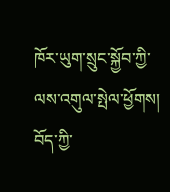ཁོར་ཡུག་སྲུང་སྐྱོབ་ཀྱི་ལས་འགུལ་སྤེལ་ཕྱོགས། བོད་ཀྱི་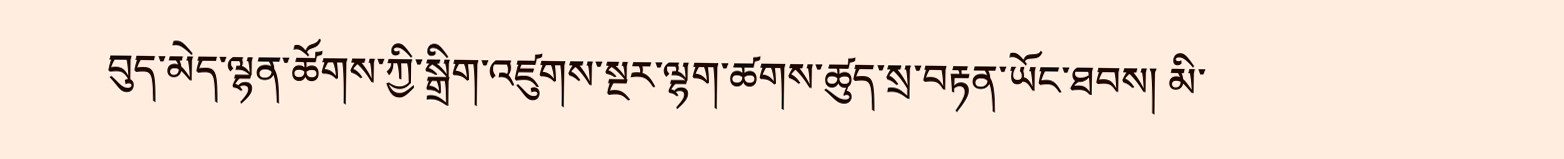བུད་མེད་ལྷན་ཚོགས་ཀྱི་སྒྲིག་འཛུགས་སྔར་ལྷག་ཚགས་ཚུད་སྲ་བརྟན་ཡོང་ཐབས། མི་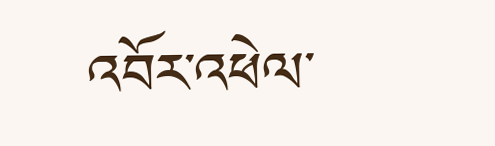འབོར་འཕེལ་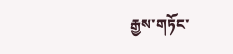རྒྱས་གཏོང་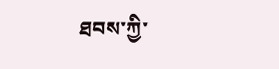ཐབས་ཀྱི་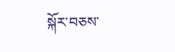སྐོར་བཅས་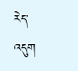རེད་འདུག